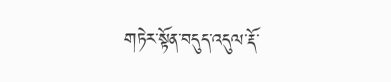གཏེར་སྟོན་བདུད་འདུལ་རྡོ་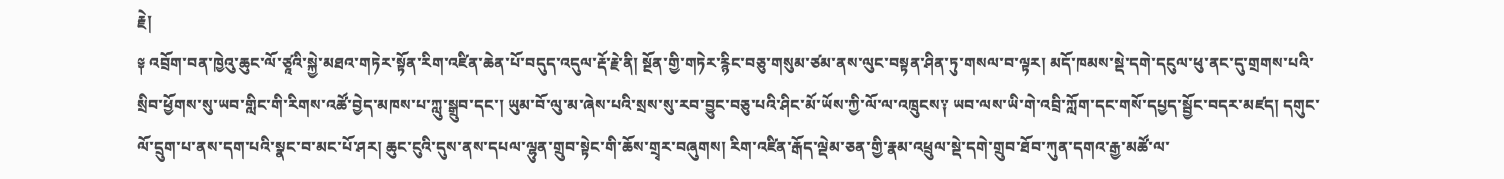རྗེ།
༈ འབྲོག་བན་ཁྱེའུ་ཆུང་ལོ་ཙཱའི་སྐྱེ་མཐའ་གཏེར་སྟོན་རིག་འཛིན་ཆེན་པོ་བདུད་འདུལ་རྡོ་རྗེ་ནི། སྔོན་གྱི་གཏེར་རྙིང་བཅུ་གསུམ་ཙམ་ནས་ལུང་བསྟན་ཤིན་ཏུ་གསལ་བ་ལྟར། མདོ་ཁམས་སྡེ་དགེ་དངུལ་ཕུ་ནང་དུ་གྲགས་པའི་སྲིབ་ཕྱོགས་སུ་ཡབ་གླིང་གི་རིགས་འཚོ་བྱེད་མཁས་པ་ཀླུ་སྒྲུབ་དང་། ཡུམ་བོ་ལུ་མ་ཞེས་པའི་སྲས་སུ་རབ་བྱུང་བཅུ་པའི་ཤིང་མོ་ཡོས་ཀྱི་ལོ་ལ་འཁྲུངས༑ ཡབ་ལས་ཡི་གེ་འབྲི་ཀློག་དང་གསོ་དཔྱད་སྦྱོང་བདར་མཛད། དགུང་ལོ་དྲུག་པ་ནས་དག་པའི་སྣང་བ་མང་པོ་ཤར། ཆུང་ངུའི་དུས་ནས་དཔལ་ལྷུན་གྲུབ་སྟེང་གི་ཆོས་གྲྭར་བཞུགས། རིག་འཛིན་རྒོད་ལྡེམ་ཅན་གྱི་རྣམ་འཕྲུལ་སྡེ་དགེ་གྲུབ་ཐོབ་ཀུན་དགའ་རྒྱ་མཚོ་ལ་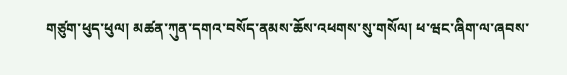གཙུག་ཕུད་ཕུལ། མཚན་ཀུན་དགའ་བསོད་ནམས་ཆོས་འཕགས་སུ་གསོལ། ཕ་ཝང་ཞིག་ལ་ཞབས་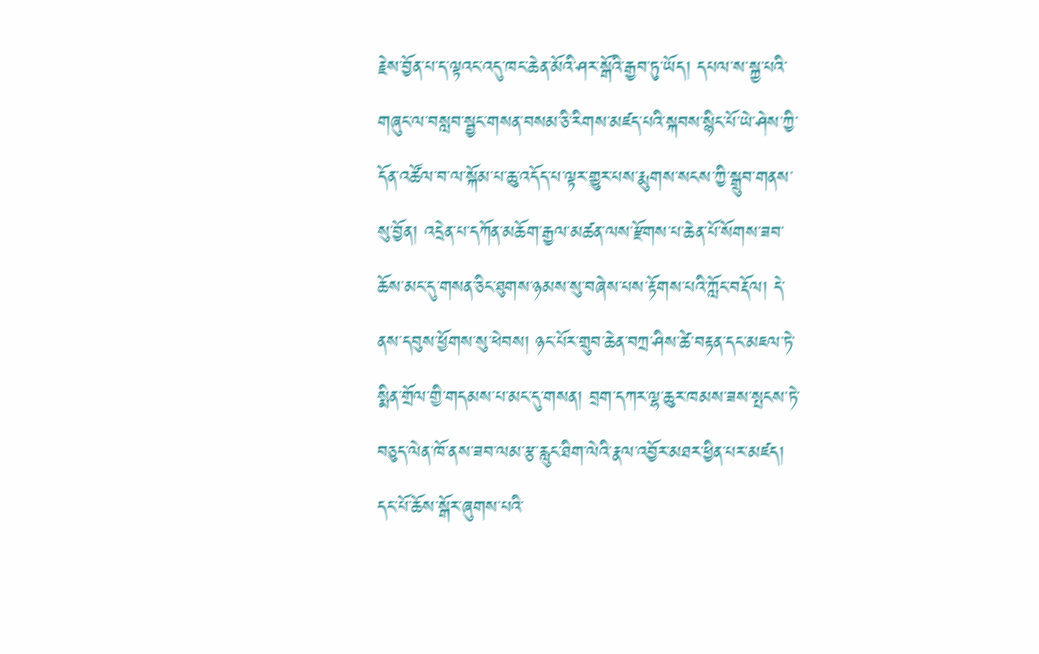རྗེས་བྱོན་པ་ད་ལྟའང་འདུ་ཁང་ཆེན་མོའི་ཤར་སྒོའི་རྒྱབ་ཏུ་ཡོད། དཔལ་ས་སྐྱ་པའི་གཞུང་ལ་བསླབ་སྦྱང་གསན་བསམ་ཅི་རིགས་མཛད་པའི་སྐབས་སྙིང་པོ་ཡེ་ཤེས་ཀྱི་དོན་འཚོལ་བ་ལ་སྐོམ་པ་ཆུ་འདོད་པ་ལྟར་གྱུར་པས་རྨུགས་སངས་ཀྱི་སྒྲུབ་གནས་སུ་བྱོན། འདྲེན་པ་དཀོན་མཆོག་རྒྱལ་མཚན་ལས་རྫོགས་པ་ཆེན་པོ་སོགས་ཟབ་ཆོས་མང་དུ་གསན་ཅིང་ཐུགས་ཉམས་སུ་བཞེས་པས་རྟོགས་པའི་ཀློང་བརྡོལ། དེ་ནས་དབུས་ཕྱོགས་སུ་ཕེབས། ཉང་པོར་གྲུབ་ཆེན་བཀྲ་ཤིས་ཚེ་བརྟན་དང་མཇལ་ཏེ་སྨིན་གྲོལ་གྱི་གདམས་པ་མང་དུ་གསན། བྲག་དཀར་ལྷ་ཆུར་ཁམས་ཟས་སྤངས་ཏེ་བཅུད་ལེན་ཁོ་ནས་ཟབ་ལམ་རྩ་རླུང་ཐིག་ལེའི་རྣལ་འབྱོར་མཐར་ཕྱིན་པར་མཛད། དང་པོ་ཆོས་སྒོར་ཞུགས་པའི་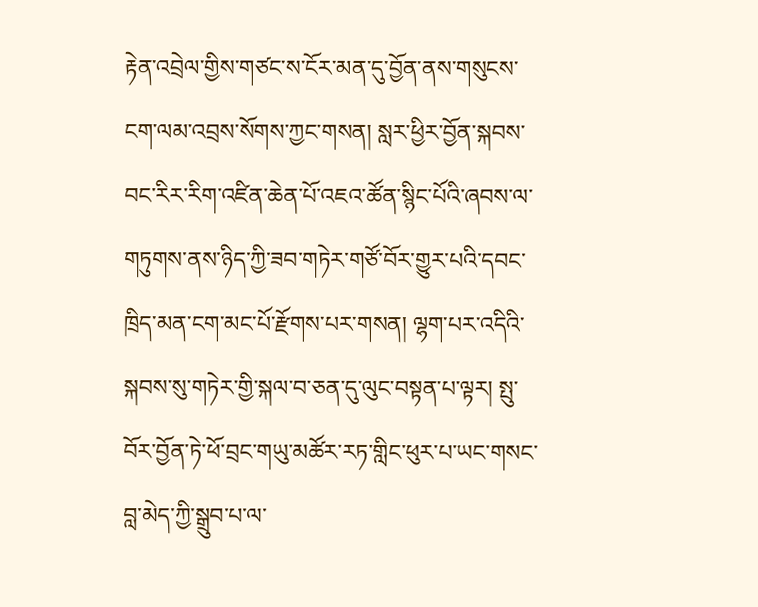རྟེན་འབྲེལ་གྱིས་གཙང་ས་ངོར་མན་དུ་བྱོན་ནས་གསུངས་ངག་ལམ་འབྲས་སོགས་ཀྱང་གསན། སླར་ཕྱིར་བྱོན་སྐབས་བང་རིར་རིག་འཛིན་ཆེན་པོ་འཇའ་ཚོན་སྙིང་པོའི་ཞབས་ལ་གཏུགས་ནས་ཉིད་ཀྱི་ཟབ་གཏེར་གཙོ་བོར་གྱུར་པའི་དབང་ཁྲིད་མན་ངག་མང་པོ་རྫོགས་པར་གསན། ལྷག་པར་འདིའི་སྐབས་སུ་གཏེར་གྱི་སྐལ་བ་ཅན་དུ་ལུང་བསྟན་པ་ལྟར། སྤུ་བོར་བྱོན་ཏེ་ཕོ་བྲང་གཡུ་མཚོར་རཏ་གླིང་ཕུར་པ་ཡང་གསང་བླ་མེད་ཀྱི་སྒྲུབ་པ་ལ་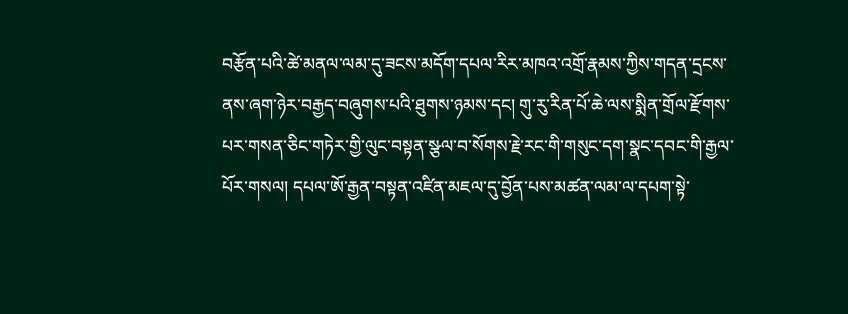བརྩོན་པའི་ཚེ་མནལ་ལམ་དུ་ཟངས་མདོག་དཔལ་རིར་མཁའ་འགྲོ་རྣམས་ཀྱིས་གདན་དྲངས་ནས་ཞག་ཉེར་བརྒྱད་བཞུགས་པའི་ཐུགས་ཉམས་དང། གུ་རུ་རིན་པོ་ཆེ་ལས་སྨིན་གྲོལ་རྫོགས་པར་གསན་ཅིང་གཏེར་གྱི་ལུང་བསྟན་སྩལ་བ་སོགས་རྗེ་རང་གི་གསུང་དག་སྣང་དབང་གི་རྒྱལ་པོར་གསལ། དཔལ་ཨོ་རྒྱན་བསྟན་འཛིན་མཇལ་དུ་བྱོན་པས་མཚན་ལམ་ལ་དཔག་སྟེ་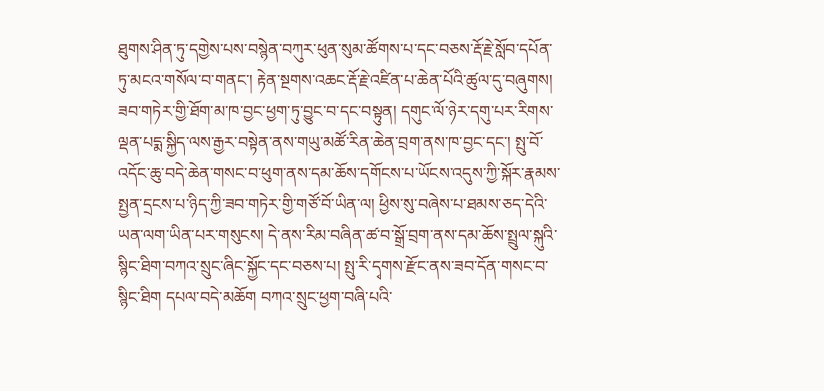ཐུགས་ཤིན་ཏུ་དགྱེས་པས་བསྙེན་བཀུར་ཕུན་སུམ་ཚོགས་པ་དང་བཅས་རྡོ་རྗེ་སློབ་དཔོན་ཏུ་མངའ་གསོལ་བ་གནང་། རྟེན་སྔགས་འཆང་རྡོ་རྗེ་འཛིན་པ་ཆེན་པོའི་ཚུལ་དུ་བཞུགས། ཟབ་གཏེར་གྱི་ཐོག་མ་ཁ་བྱང་ཕྱག་ཏུ་བྱུང་བ་དང་བསྟུན། དགུང་ལོ་ཉེར་དགུ་པར་རིགས་ལྡན་པདྨ་སྐྱིད་ལས་རྒྱར་བསྟེན་ནས་གཡུ་མཚོ་རིན་ཆེན་བྲག་ནས་ཁ་བྱང་དང་། སྤུ་བོ་འདོང་ཆུ་བདེ་ཆེན་གསང་བ་ཕུག་ནས་དམ་ཆོས་དགོངས་པ་ཡོངས་འདུས་ཀྱི་སྐོར་རྣམས་སྤྱན་དྲངས་པ་ཉིད་ཀྱི་ཟབ་གཏེར་གྱི་གཙོ་བོ་ཡིན་ལ། ཕྱིས་སུ་བཞེས་པ་ཐམས་ཅད་དེའི་ཡན་ལག་ཡིན་པར་གསུངས། དེ་ནས་རིམ་བཞིན་ཚ་བ་སྒྲོ་བྲག་ནས་དམ་ཆོས་སྤྲུལ་སྐུའི་སྙིང་ཐིག་བཀའ་སྲུང་ཞིང་སྐྱོང་དང་བཅས་པ། སྤུ་རི་དྭགས་རྫོང་ནས་ཟབ་དོན་གསང་བ་སྙིང་ཐིག དཔལ་བདེ་མཆོག བཀའ་སྲུང་ཕྱག་བཞི་པའི་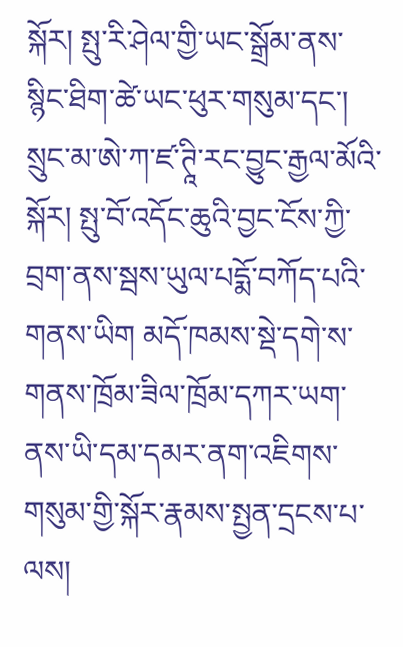སྐོར། སྤུ་རི་ཤེལ་གྱི་ཡང་སྒྲོམ་ནས་སྙིང་ཐིག་ཚེ་ཡང་ཕུར་གསུམ་དང་། སྲུང་མ་ཨེ་ཀ་ཛ་ཊཱི་རང་བྱུང་རྒྱལ་མོའི་སྐོར། སྤུ་བོ་འདོང་ཆུའི་བྱང་ངོས་ཀྱི་བྲག་ནས་སྦས་ཡུལ་པདྨོ་བཀོད་པའི་གནས་ཡིག མདོ་ཁམས་སྡེ་དགེ་ས་གནས་ཁྲོམ་ཟིལ་ཁྲོམ་དཀར་ཡག་ནས་ཡི་དམ་དམར་ནག་འཇིགས་གསུམ་གྱི་སྐོར་རྣམས་སྤྱན་དྲངས་པ་ལས།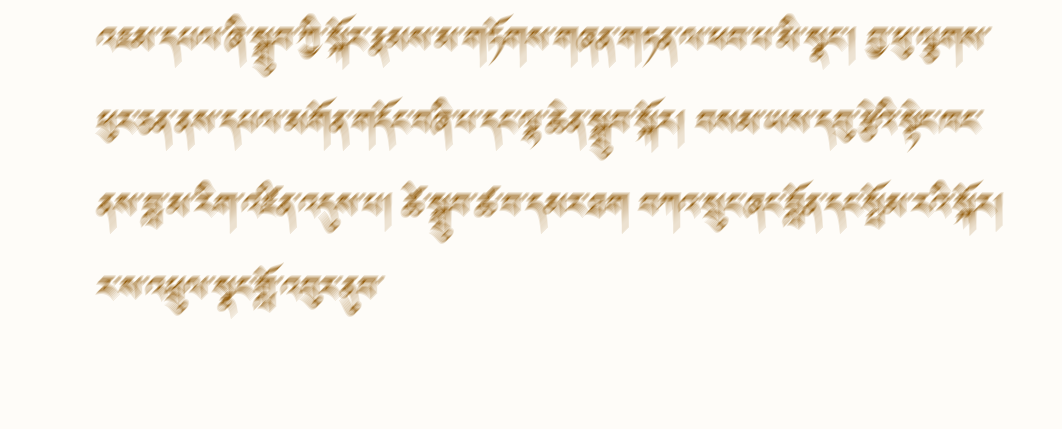འཇམ་དཔལ་ཞི་སྒྲུབ་ཀྱི་སྐོར་རྣམས་མ་གཏོགས་གཞན་གཏན་ལ་ཕབ་པ་མི་སྣང་། བྱ་ཕུ་ལྕགས་ཕུར་ཅན་ནས་དཔལ་མགོན་གདོང་བཞི་པ་དང་ལྷ་ཆེན་སྒྲུབ་སྐོར། བསམ་ཡས་དབུ་རྩེའི་སྟེང་ཁང་ནས་བླ་མ་རིག་འཛིན་འདུས་པ། ཚེ་སྒྲུབ་ཚ་བ་དམར་ཐག བཀའ་སྲུང་ཞང་བློན་དང་སྤོམ་རའི་སྐོར། ར་ས་འཕྲུལ་སྣང་གློ་འབུར་ནུབ་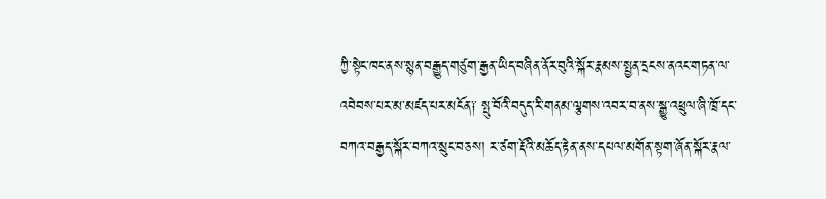ཀྱི་སྟེང་ཁང་ནས་སྙན་བརྒྱུད་གཙུག་རྒྱན་ཡིད་བཞིན་ནོར་བུའི་སྐོར་རྣམས་སྤྱན་དྲངས་ནའང་གཏན་ལ་འབེབས་པར་མ་མཛད་པར་མངོན༑ སྤུ་བོའི་བདུད་རི་གནམ་ལྕགས་འབར་བ་ནས་སྒྱུ་འཕྲུལ་ཞི་ཁྲོ་དང་བཀའ་བརྒྱད་སྐོར་བཀའ་སྲུང་བཅས། ར་ཙག་རྡོའི་མཆོད་རྟེན་ནས་དཔལ་མགོན་སྟག་ཞོན་སྐོར་རྣལ་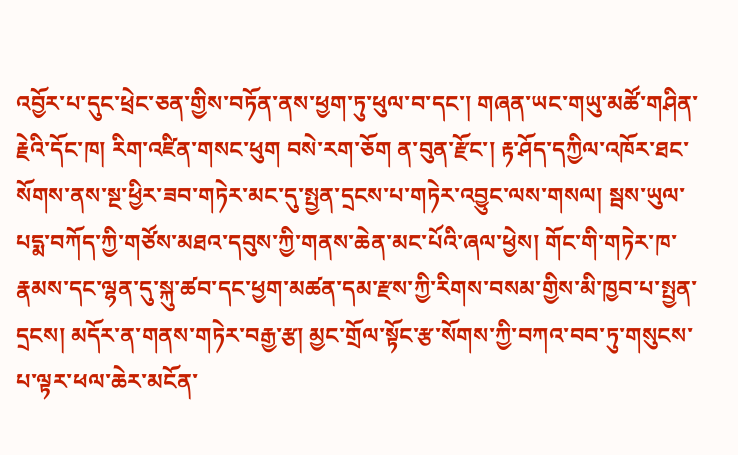འབྱོར་པ་དུང་ཕྲེང་ཅན་གྱིས་བཏོན་ནས་ཕྱག་ཏུ་ཕུལ་བ་དང་། གཞན་ཡང་གཡུ་མཚོ་གཤིན་རྗེའི་དོང་ཁ། རིག་འཛིན་གསང་ཕུག བསེ་རག་ཅོག ན་བུན་རྫོང་། རྟ་ཤོད་དཀྱིལ་འཁོར་ཐང་སོགས་ནས་སྔ་ཕྱིར་ཟབ་གཏེར་མང་དུ་སྤྱན་དྲངས་པ་གཏེར་འབྱུང་ལས་གསལ། སྦས་ཡུལ་པདྨ་བཀོད་ཀྱི་གཙོས་མཐའ་དབུས་ཀྱི་གནས་ཆེན་མང་པོའི་ཞལ་ཕྱེས། གོང་གི་གཏེར་ཁ་རྣམས་དང་ལྷན་དུ་སྐུ་ཚབ་དང་ཕྱག་མཚན་དམ་རྫས་ཀྱི་རིགས་བསམ་གྱིས་མི་ཁྱབ་པ་སྤྱན་དྲངས། མདོར་ན་གནས་གཏེར་བརྒྱ་རྩ། མྱང་གྲོལ་སྟོང་རྩ་སོགས་ཀྱི་བཀའ་བབ་ཏུ་གསུངས་པ་ལྟར་ཕལ་ཆེར་མངོན་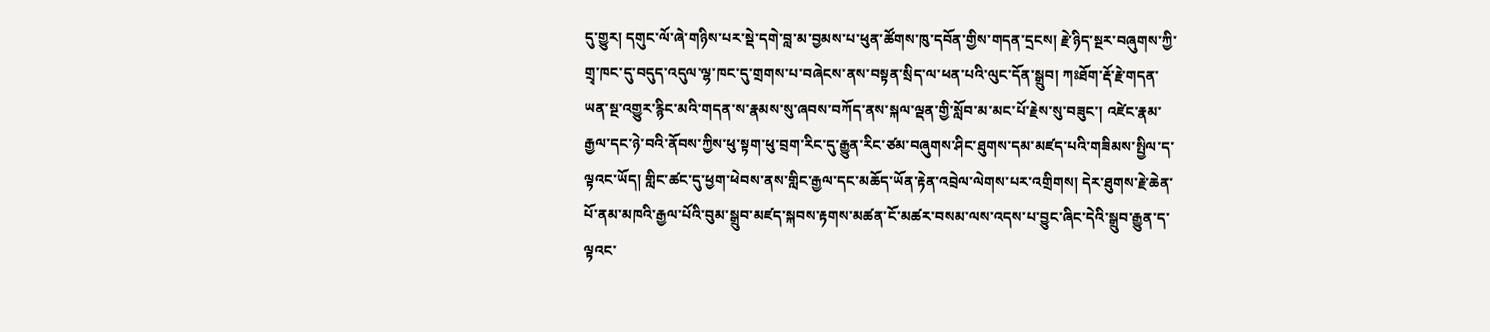དུ་གྱུར། དགུང་ལོ་ཞེ་གཉིས་པར་སྡེ་དགེ་བླ་མ་བྱམས་པ་ཕུན་ཚོགས་ཁུ་དབོན་གྱིས་གདན་དྲངས། རྗེ་ཉིད་སྔར་བཞུགས་ཀྱི་གྲྭ་ཁང་དུ་བདུད་འདུལ་ལྷ་ཁང་དུ་གྲགས་པ་བཞེངས་ནས་བསྟན་སྲིད་ལ་ཕན་པའི་ལུང་དོན་སྒྲུབ། ཀཿཐོག་རྡོ་རྗེ་གདན་ཡན་སྔ་འགྱུར་རྙིང་མའི་གདན་ས་རྣམས་སུ་ཞབས་བཀོད་ནས་སྐལ་ལྡན་གྱི་སློབ་མ་མང་པོ་རྗེས་སུ་བཟུང་། འཛེང་རྣམ་རྒྱལ་དང་ཉེ་བའི་ནོབས་ཀྱིས་ཕུ་སྟག་ཕུ་བྲག་རིང་དུ་རྒྱུན་རིང་ཙམ་བཞུགས་ཤིང་ཐུགས་དམ་མཛད་པའི་གཟིམས་སྤྱིལ་ད་ལྟའང་ཡོད། གླིང་ཚང་དུ་ཕྱག་ཕེབས་ནས་གླིང་རྒྱལ་དང་མཆོད་ཡོན་རྟེན་འབྲེལ་ལེགས་པར་འགྲིགས། དེར་ཐུགས་རྗེ་ཆེན་པོ་ནམ་མཁའི་རྒྱལ་པོའི་བུམ་སྒྲུབ་མཛད་སྐབས་རྟགས་མཚན་ངོ་མཚར་བསམ་ལས་འདས་པ་བྱུང་ཞིང་དེའི་སྒྲུབ་རྒྱུན་ད་ལྟའང་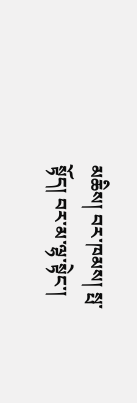མཆིས། བར་ཁམས། སྤ་སྟོད། བར་མ་ལྷ་སྟེང་།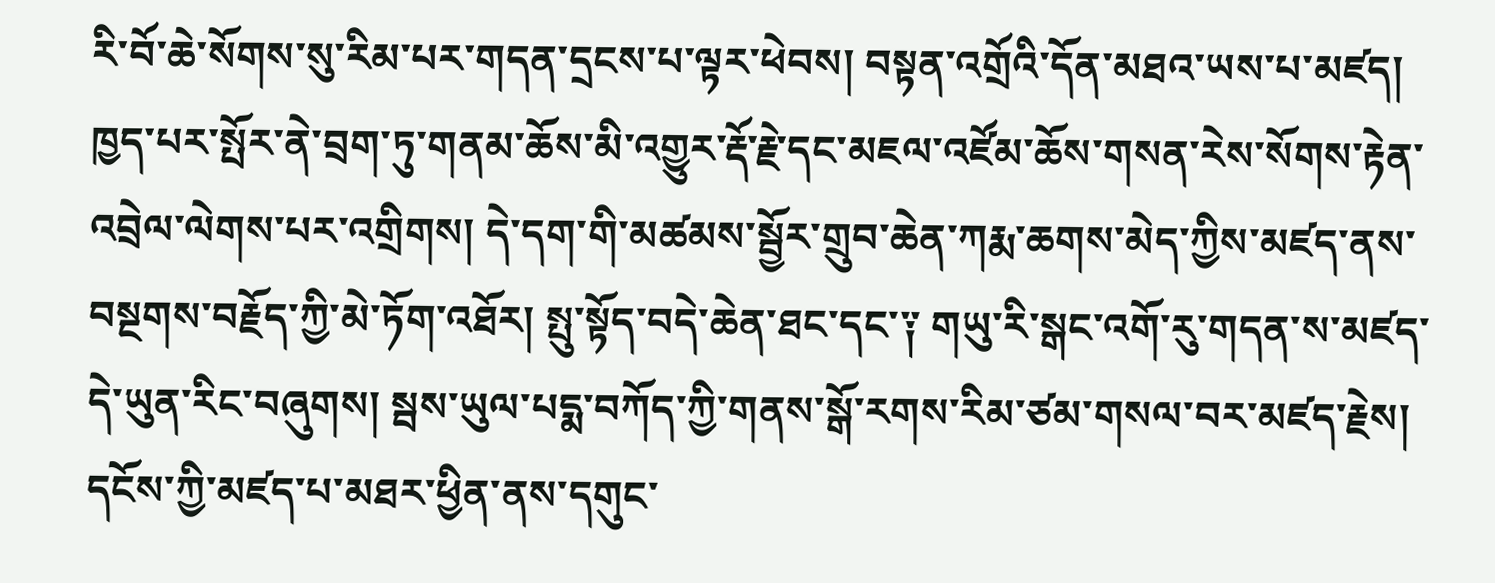རི་བོ་ཆེ་སོགས་སུ་རིམ་པར་གདན་དྲངས་པ་ལྟར་ཕེབས། བསྟན་འགྲོའི་དོན་མཐའ་ཡས་པ་མཛད། ཁྱད་པར་སྤོར་ནེ་བྲག་ཏུ་གནམ་ཆོས་མི་འགྱུར་རྡོ་རྗེ་དང་མཇལ་འཛོམ་ཆོས་གསན་རེས་སོགས་རྟེན་འབྲེལ་ལེགས་པར་འགྲིགས། དེ་དག་གི་མཚམས་སྦྱོར་གྲུབ་ཆེན་ཀརྨ་ཆགས་མེད་ཀྱིས་མཛད་ནས་བསྔགས་བརྗོད་ཀྱི་མེ་ཏོག་འཐོར། སྤུ་སྟོད་བདེ་ཆེན་ཐང་དང་༑ གཡུ་རི་སྒང་འགོ་རུ་གདན་ས་མཛད་དེ་ཡུན་རིང་བཞུགས། སྦས་ཡུལ་པདྨ་བཀོད་ཀྱི་གནས་སྒོ་རགས་རིམ་ཙམ་གསལ་བར་མཛད་རྗེས། དངོས་ཀྱི་མཛད་པ་མཐར་ཕྱིན་ནས་དགུང་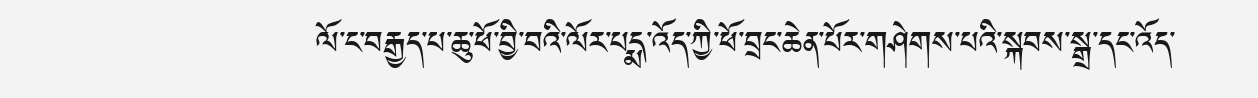ལོ་ང་བརྒྱད་པ་ཆུ་ཕོ་བྱི་བའི་ལོར་པདྨ་འོད་ཀྱི་ཕོ་བྲང་ཆེན་པོར་གཤེགས་པའི་སྐབས་སྒྲ་དང་འོད་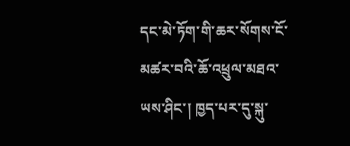དང་མེ་ཏོག་གི་ཆར་སོགས་ངོ་མཚར་བའི་ཆོ་འཕྲུལ་མཐའ་ཡས་ཤིང་། ཁྱད་པར་དུ་སྐུ་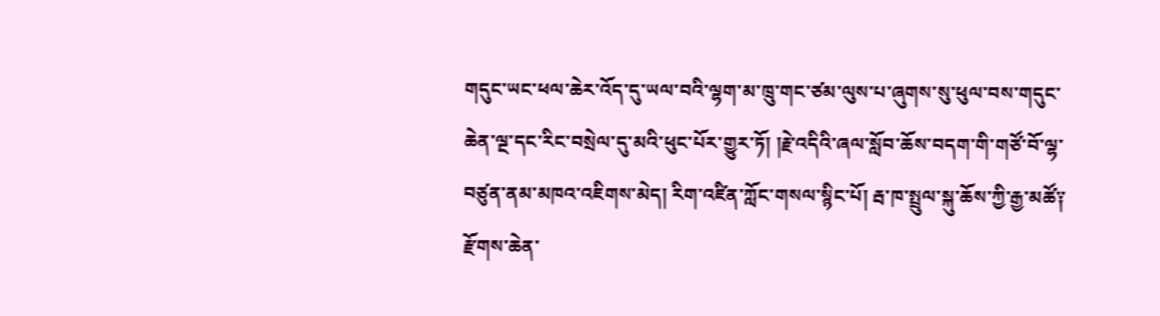གདུང་ཡང་ཕལ་ཆེར་འོད་དུ་ཡལ་བའི་ལྷག་མ་ཁྲུ་གང་ཙམ་ལུས་པ་ཞུགས་སུ་ཕུལ་བས་གདུང་ཆེན་ལྔ་དང་རིང་བསྲེལ་དུ་མའི་ཕུང་པོར་གྱུར་ཏོ། །རྗེ་འདིའི་ཞལ་སློབ་ཆོས་བདག་གི་གཙོ་བོ་ལྷ་བཙུན་ནམ་མཁའ་འཇིགས་མེད། རིག་འཛིན་ཀློང་གསལ་སྙིང་པོ། རྦ་ཁ་སྤྲུལ་སྐུ་ཆོས་ཀྱི་རྒྱ་མཚོ༑ རྫོགས་ཆེན་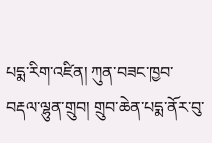པདྨ་རིག་འཛིན། ཀུན་བཟང་ཁྱབ་བརྡལ་ལྷུན་གྲུབ། གྲུབ་ཆེན་པདྨ་ནོར་བུ་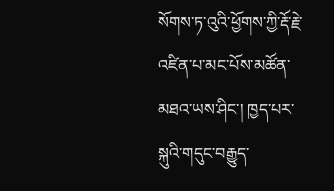སོགས་ཏ་འུའི་ཕྱོགས་ཀྱི་རྡོ་རྗེ་འཛིན་པ་མང་པོས་མཚོན་མཐའ་ཡས་ཤིང་། ཁྱད་པར་སྐུའི་གདུང་བརྒྱུད་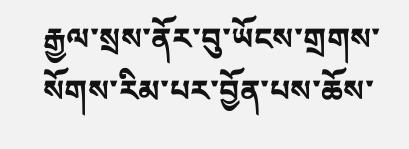རྒྱལ་སྲས་ནོར་བུ་ཡོངས་གྲགས་སོགས་རིམ་པར་བྱོན་པས་ཆོས་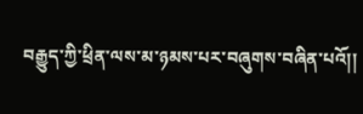བརྒྱུད་ཀྱི་ཕྲིན་ལས་མ་ཉམས་པར་བཞུགས་བཞིན་པའོ།།